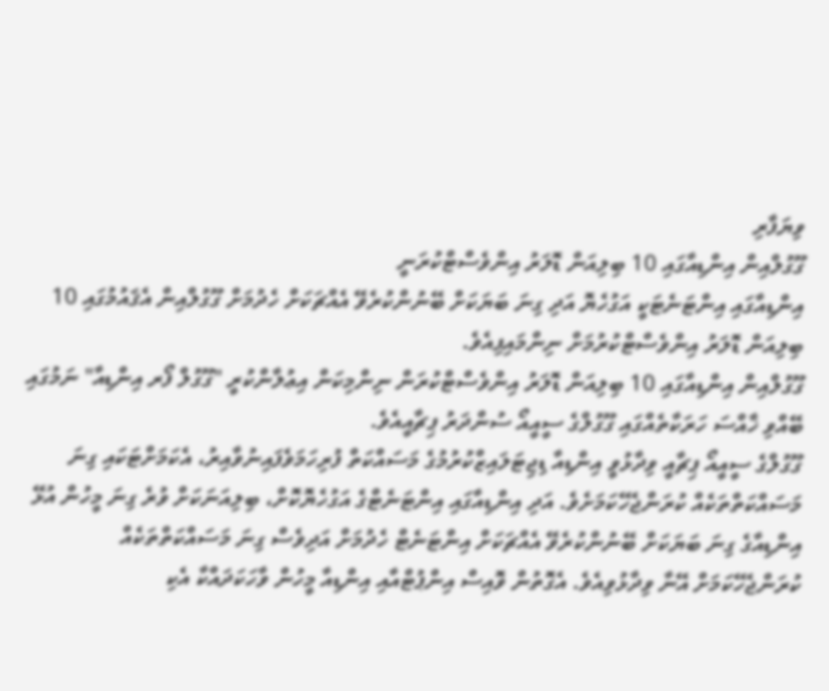ވިޔަފާރި
ގޫގުލްއިން އިންޑިއާގައި 10 ބިލިއަން ޑޮލަރު އިންވެސްޓްކުރަނީ
އިންޑިއާގައި އިންޓަނެޓަކީ އަގުހެޔޮ އަދި ގިނަ ބަޔަކަށް ބޭނުންކުރެވޭ އެއްޗަކަށް ހެދުމަށް ގޫގުލްއިން އެޤައުމުގައި 10 ބިލިއަން ޑޮލަރު އިންވެސްޓްކުރުމަށް ނިންމައިފިއެވެ.
ގޫގުލްއިން އިންޑިއާގައި 10 ބިލިއަން ޑޮލަރު އިންވެސްޓްކުރަން ނިންމިކަން އިޢުލާންކުރީ "ގޫގުލް ފޯރ އިންޑިއާ" ނަމުގައި ބޭއްވި ޚާއްސަ ހަރަކާތެއްގައި ގޫގުލްގެ ސީއީއޯ ސުންދަރު ޕިޗާއީއެވެ.
ގޫގުލްގެ ސީއީއޯ ޕިޗާއީ ވިދާޅުވީ އިންޑިއާ ޑިޖިޓަލައިޒްކުރުމުގެ މަސައްކަތް ފުރިހަމަވެފައިނުވާއިރު، އެކަމަށްޓަކައި ގިނަ މަސައްކަތްތަކެއް ކުރަންޖެހޭކަމަށެވެ. އަދި އިންޑިއާގައި އިންޓަނެޓްގެ އަގުހެޔޮކޮށް، ބިލިއަނަކަށް ވުރެ ގިނަ މީހުން އުޅޭ އިންޑިއާގެ ގިނަ ބަޔަކަށް ބޭނުންކުރެވޭ އެއްޗަކަށް އިންޓަނެޓް ހެދުމަށް އަދިވެސް ގިނަ މަސައްކަތްތަކެއް ކުރަންޖެހޭކަމަށް އޭނާ ވިދާޅުވިއެވެ. އެގޮތުން ވޮއިސް އިންޕުޓްއާއި އިންޑިއާ މީހުން ވާހަކަދައްކާ އެކި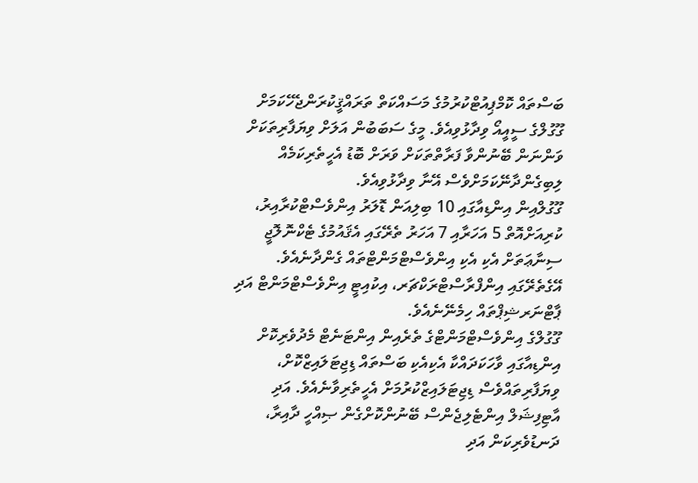ބަސްތައް ކޮމްޕިއުޓްކުރުމުގެ މަސައްކަތް ތަރައްޤީކުރަންޖެހޭކަމަށް ގޫގުލްގެ ސީއީއޯ ވިދާޅުވިއެވެ. މީގެ ސަބަބުން އަލަށް ވިޔަފާރިތަކަށް ވަންނަން ބޭނުންވާ ފަރާތްތަކަށް ވަރަށް ބޮޑު އެހީތެރިކަމެއް ލިބިގެންދާނޭކަމަށްވެސް އޭނާ ވިދާޅުވިއެވެ.
ގޫގުލްއިން އިންޑިއާގައި 10 ބިލިއަން ޑޮލަރު އިންވެސްޓްކުރާއިރު، ކުރިއަށްއޮތް 5 އަހަރާއި 7 އަހަރު ތެރޭގައި އެޤައުމުގެ ޓެކްނޮލޮޖީ ސިނާޢަތަށް އެކި އެކި އިންވެސްޓްމަންޓްތައް ގެންދާނެއެވެ. އޭގެތެރޭގައި އިންފްރާސްޓްރަކްޗަރ، އިކުއިޓީ އިންވެސްޓްމަންޓް އަދި ޕާޓްނަރޝިޕްތައް ހިމެނޭނެއެވެ.
ގޫގުލްގެ އިންވެސްޓްމަންޓްގެ ތެރެއިން އިންޓަނެޓް މެދުވެރިކޮށް އިންޑިއާގައި ވާހަކަދައްކާ އެކިއެކި ބަސްތައް ޑިޖިޓަލައިޒްކޮށް، ވިޔަފާރިތައްވެސް ޑިޖިޓަލައިޒްކުރުމަށް އެހީތެރިވާނެއެވެ. އަދި އާޓިފިޝަލް އިންޓެލިޖެންސް ބޭނުންކޮށްގެން ޞިއްހީ ދާއިރާ، ދަނޑުވެރިކަން އަދި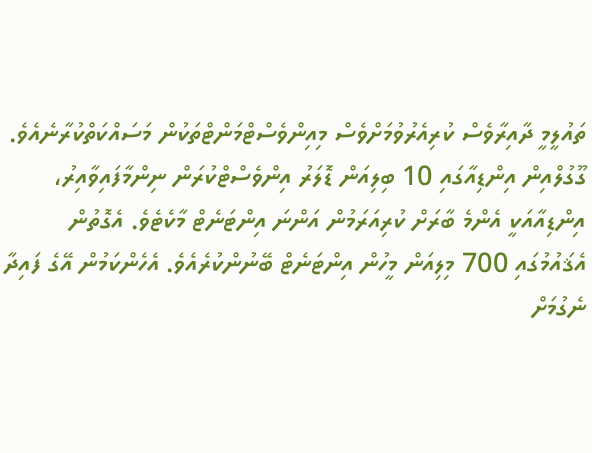ތައުލީމީ ދާއިރާވެސް ކުރިއެރުވުމަށްވެސް މިއިންވެސްޓްމަންޓްތަކުން މަސައްކަތްކުރާނެއެވެ.
ގޫގުލްއިން އިންޑިއާގައި 10 ބިލިއަން ޑޮލަރު އިންވެސްޓްކުރަން ނިންމާފައިވާއިރު، އިންޑިއާއަކީ އެންމެ ބާރަށް ކުރިއަރަމުން އަންނަ އިންޓަނެޓް މާކެޓެވެ. އެގޮތުން އެޤައުމުގައި 700 މިލިއަން މީހުން އިންޓަނެޓް ބޭނުންކުރެއެވެ. އެހެންކަމުން އޭގެ ފައިދާ ނެގުމަށް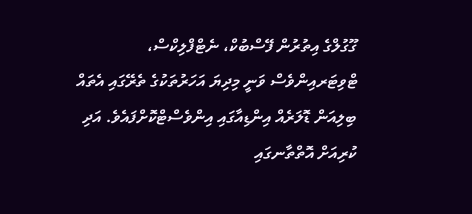ގޫގުލްގެ އިތުރުން ފޭސްބުކް، ނެޓްފްލިކްސް، ޓްވިޓަރއިންވެސް ވަނީ މިދިޔަ އަހަރުތަކުގެ ތެރޭގައި އެތައް ބިލިއަން ޑޮލަރެއް އިންޑިއާގައި އިންވެސްޓްކޮށްފައެވެ. އަދި ކުރިއަށް އޮތްތާނގައި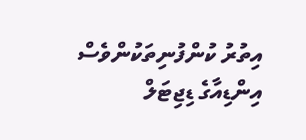އިތުރު ކުންފުނިތަކުންވެސް އިންޑިއާގެ ޑިޖިޓަލް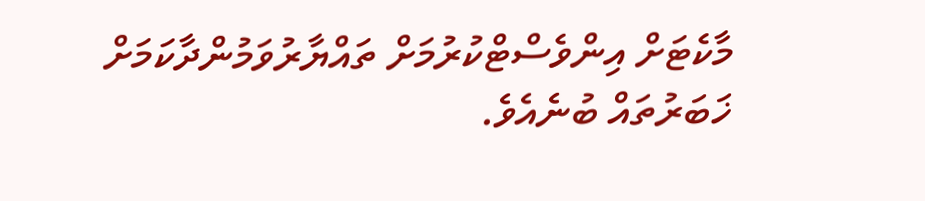މާކެޓަށް އިންވެސްޓްކުރުމަށް ތައްޔާރުވަމުންދާކަމަށް ޚަބަރުތައް ބުނެއެވެ.